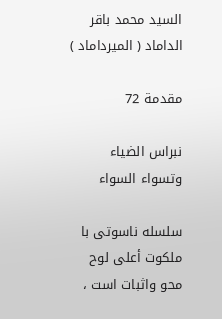السيد محمد باقر الداماد ( الميرداماد )

مقدمة 72

نبراس الضياء وتسواء السواء

سلسله ناسوتى با ملكوت أعلى لوح محو واثبات است ،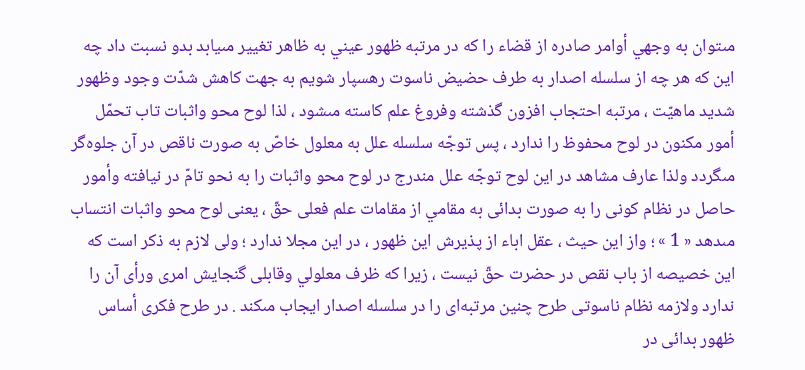مىتوان به وجهي أوامر صادره از قضاء را كه در مرتبه ظهور عيني به ظاهر تغيير مىيابد بدو نسبت داد چه اين كه هر چه از سلسله اصدار به طرف حضيض ناسوت رهسپار شويم به جهت كاهش شدّت وجود وظهور شديد ماهيّت ، مرتبه احتجاب افزون گذشته وفروغ علم كاسته مىشود ، لذا لوح محو واثبات تاب تحمّل أمور مكنون در لوح محفوظ را ندارد ، پس توجّه سلسله علل به معلول خاصّ به صورت ناقص در آن جلوه‌گر مىگردد ولذا عارف مشاهد در اين لوح توجّه علل مندرج در لوح محو واثبات را به نحو تامّ در نيافته وأمور حاصل در نظام كونى را به صورت بدائى به مقامي از مقامات علم فعلى حقّ ، يعنى لوح محو واثبات انتساب مىدهد « 1 » ؛ واز اين حيث ، عقل اباء از پذيرش اين ظهور ، در اين مجلا ندارد ؛ ولى لازم به ذكر است كه اين خصيصه از باب نقص در حضرت حقّ نيست ، زيرا كه ظرف معلولي وقابلى گنجايش امرى ورأى آن را ندارد ولازمه نظام ناسوتى طرح چنين مرتبه‌اى را در سلسله اصدار ايجاب مىكند . در طرح فكرى أساس ظهور بدائى در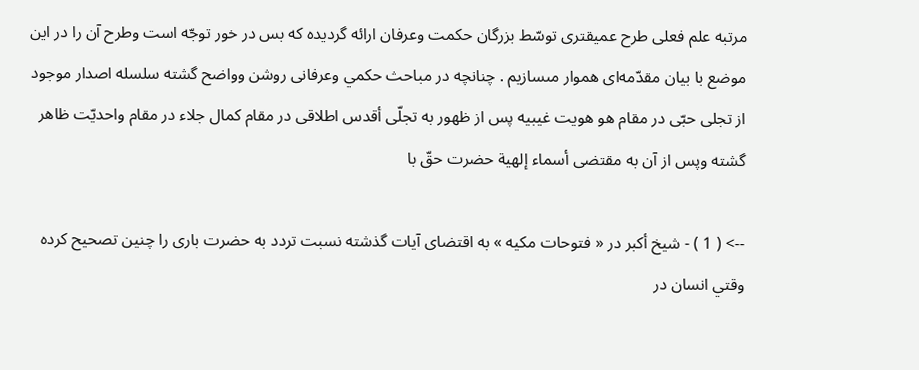مرتبه علم فعلى طرح عميقترى توسّط بزرگان حكمت وعرفان ارائه گرديده كه بس در خور توجّه است وطرح آن را در اين موضع با بيان مقدّمه‌اى هموار مىسازيم . چنانچه در مباحث حكمي وعرفانى روشن وواضح گشته سلسله اصدار موجود از تجلى حبّى در مقام هو هويت غيبيه پس از ظهور به تجلّى أقدس اطلاقى در مقام كمال جلاء در مقام واحديّت ظاهر گشته وپس از آن به مقتضى أسماء إلهية حضرت حقّ با

--> ( 1 ) - شيخ أكبر در « فتوحات مكيه » به اقتضاى آيات گذشته نسبت تردد به حضرت بارى را چنين تصحيح كرده وقتي انسان در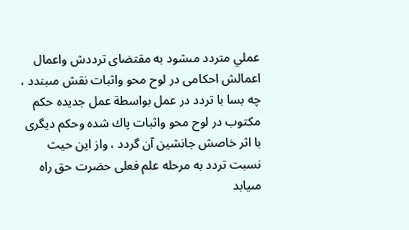عملي متردد مىشود به مقتضاى ترددش واعمال اعمالش احكامى در لوح محو واثبات نقش مىبندد ، چه بسا با تردد در عمل بواسطة عمل جديده حكم مكتوب در لوح محو واثبات پاك شده وحكم ديگرى با اثر خاصش جانشين آن گردد ، واز اين حيث نسبت تردد به مرحله علم فعلى حضرت حق راه مىيابد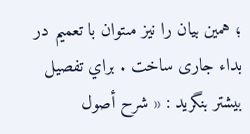؛ همين بيان را نيز مىتوان با تعميم در بداء جارى ساخت . براي تفصيل بيشتر بنگريد : « شرح أصول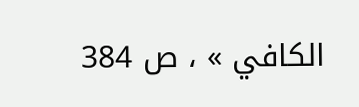الكافي » ، ص 384